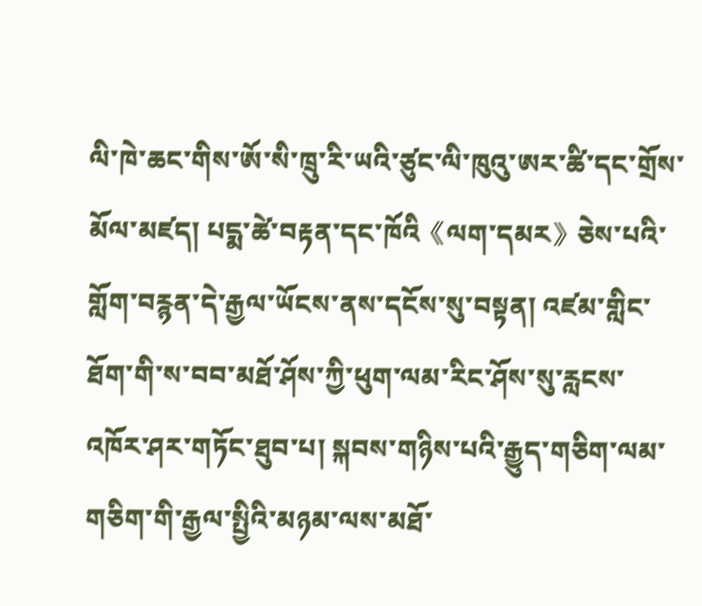ལི་ཁེ་ཆང་གིས་ཨོ་སི་ཁྲུ་རི་ཡའི་ཙུང་ལི་ཁུའུ་ཨར་ཚི་དང་གྲོས་མོལ་མཛད། པདྨ་ཚེ་བརྟན་དང་ཁོའི《ལག་དམར》ཅེས་པའི་གློག་བརྙན་དེ་རྒྱལ་ཡོངས་ནས་དངོས་སུ་བསྟན། འཛམ་གླིང་ཐོག་གི་ས་བབ་མཐོ་ཤོས་ཀྱི་ཕུག་ལམ་རིང་ཤོས་སུ་རླངས་འཁོར་ཤར་གཏོང་ཐུབ་པ། སྐབས་གཉིས་པའི་རྒྱུད་གཅིག་ལམ་གཅིག་གི་རྒྱལ་སྤྱིའི་མཉམ་ལས་མཐོ་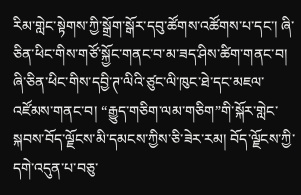རིམ་གླེང་སྟེགས་ཀྱི་སྒྲོག་སྒོར་དབུ་ཚོགས་འཚོགས་པ་དང་། ཞི་ཅིན་ཕིང་གིས་གཙོ་སྐྱོང་གནང་བ་མ་ཟད་ཤིས་ཚིག་གནང་བ། ཞི་ཅིན་ཕིང་གིས་དབྱི་ཊ་ལིའི་ཙུང་ལི་ཁུང་ཐེ་དང་མཇལ་འཛོམས་གནང་བ། “རྒྱུད་གཅིག་ལམ་གཅིག”གི་སྐོར་གླེང་སྐབས་བོད་ལྗོངས་མི་དམངས་ཀྱིས་ཅི་ཟེར་རམ། བོད་ལྗོངས་ཀྱི་དགེ་འདུན་པ་བཅུ་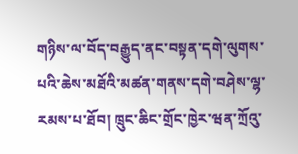གཉིས་ལ་བོད་བརྒྱུད་ནང་བསྟན་དགེ་ལུགས་པའི་ཆེས་མཐོའི་མཚན་གནས་དགེ་བཤེས་ལྷ་རམས་པ་ཐོབ། ཁྲུང་ཆིང་གྲོང་ཁྱེར་ཝན་ཀྲོའུ་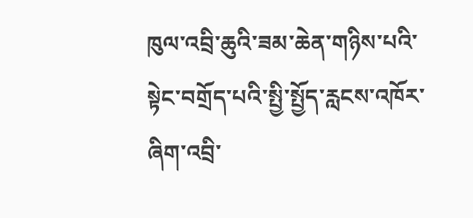ཁུལ་འབྲི་ཆུའི་ཟམ་ཆེན་གཉིས་པའི་སྟེང་བགྲོད་པའི་སྤྱི་སྤྱོད་རླངས་འཁོར་ཞིག་འབྲི་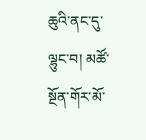ཆུའི་ནང་དུ་ལྷུང་བ། མཚོ་སྔོན་གོར་མོ་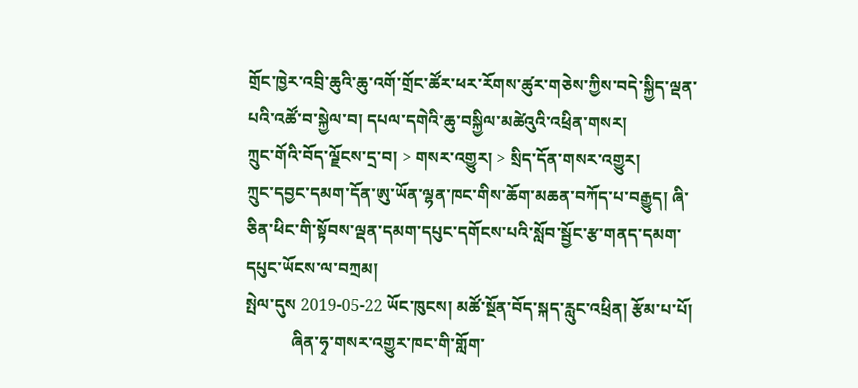གྲོང་ཁྱེར་འབྲི་ཆུའི་ཆུ་འགོ་གྲོང་ཚོར་ཕར་རོགས་ཚུར་གཅེས་ཀྱིས་བདེ་སྐྱིད་ལྡན་པའི་འཚོ་བ་སྐྱེལ་བ། དཔལ་དགེའི་ཆུ་བསྐྱིལ་མཚེའུའི་འཕྲིན་གསར།
ཀྲུང་གོའི་བོད་ལྗོངས་དྲ་བ། > གསར་འགྱུར། > སྲིད་དོན་གསར་འགྱུར།
ཀྲུང་དབྱང་དམག་དོན་ཨུ་ཡོན་ལྷན་ཁང་གིས་ཆོག་མཆན་བཀོད་པ་བརྒྱུད། ཞི་ཅིན་ཕིང་གི་སྟོབས་ལྡན་དམག་དཔུང་དགོངས་པའི་སློབ་སྦྱོང་རྩ་གནད་དམག་དཔུང་ཡོངས་ལ་བཀྲམ།
སྤེལ་དུས 2019-05-22 ཡོང་ཁུངས། མཚོ་སྔོན་བོད་སྐད་རླུང་འཕྲིན། རྩོམ་པ་པོ།
           ཞིན་ཧྭ་གསར་འགྱུར་ཁང་གི་གློག་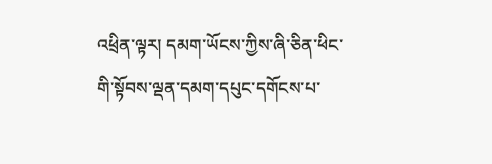འཕྲིན་ལྟར། དམག་ཡོངས་ཀྱིས་ཞི་ཅིན་ཕིང་གི་སྟོབས་ལྡན་དམག་དཔུང་དགོངས་པ་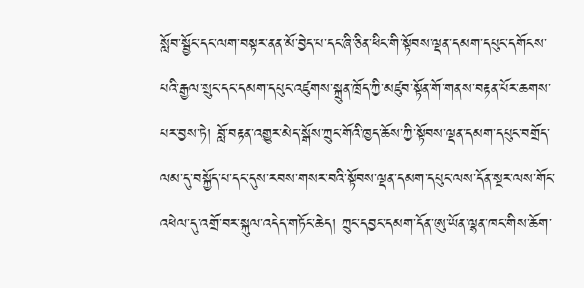སློབ་སྦྱོང་དང་ལག་བསྟར་ནན་མོ་བྱེད་པ་དང་ཞི་ཅིན་ཕིང་གི་སྟོབས་ལྡན་དམག་དཔུང་དགོངས་པའི་རྒྱལ་སྲུང་དང་དམག་དཔུང་འཛུགས་སྐྲུན་ཁྲོད་ཀྱི་མཛུབ་སྟོན་གོ་གནས་བརྟན་པོར་ཆགས་པར་བྱས་ཏེ། བློ་བརྟན་འགྱུར་མེད་སྒོས་ཀྲུང་གོའི་ཁྱད་ཆོས་ཀྱི་སྟོབས་ལྡན་དམག་དཔུང་བགྲོད་ལམ་དུ་བསྐྱོད་པ་དང་དུས་རབས་གསར་བའི་སྟོབས་ལྡན་དམག་དཔུང་ལས་དོན་སྔར་ལས་གོང་འཕེལ་དུ་འགྲོ་བར་སྐུལ་འདེད་གཏོང་ཆེད། ཀྲུང་དབྱང་དམག་དོན་ཨུ་ཡོན་ལྷན་ཁང་གིས་ཆོག་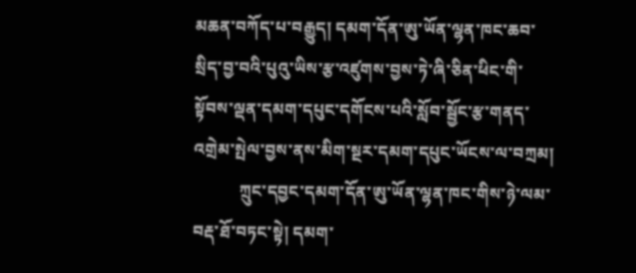མཆན་བཀོད་པ་བརྒྱུད། དམག་དོན་ཨུ་ཡོན་ལྷན་ཁང་ཆབ་སྲིད་བྱ་བའི་པུའུ་ཡིས་རྩ་འཛུགས་བྱས་ཏེ་ཞི་ཅིན་ཕིང་གི་སྟོབས་ལྡན་དམག་དཔུང་དགོངས་པའི་སློབ་སྦྱོང་རྩ་གནད་འགྲེམ་སྤེལ་བྱས་ནས་མིག་སྔར་དམག་དཔུང་ཡོངས་ལ་བཀྲམ།
           ཀྲུང་དབྱང་དམག་དོན་ཨུ་ཡོན་ལྷན་ཁང་གིས་ཉེ་ལམ་བརྡ་ཐོ་བཏང་སྟེ། དམག་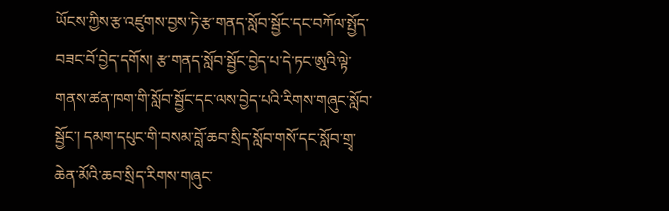ཡོངས་ཀྱིས་རྩ་འཛུགས་བྱས་ཏེ་རྩ་གནད་སློབ་སྦྱོང་དང་བཀོལ་སྤྱོད་བཟང་བོ་བྱེད་དགོས། རྩ་གནད་སློབ་སྦྱོང་བྱེད་པ་དེ་ཏང་ཨུའི་ལྟེ་གནས་ཚན་ཁག་གི་སློབ་སྦྱོང་དང་ལས་བྱེད་པའི་རིགས་གཞུང་སློབ་སྦྱོང་། དམག་དཔུང་གི་བསམ་བློ་ཆབ་སྲིད་སློབ་གསོ་དང་སློབ་གྲྭ་ཆེན་མོའི་ཆབ་སྲིད་རིགས་གཞུང་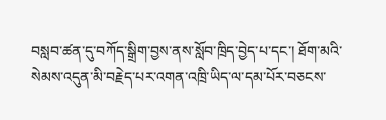བསླབ་ཚན་དུ་བཀོད་སྒྲིག་བྱས་ནས་སློབ་ཁྲིད་བྱེད་པ་དང་། ཐོག་མའི་སེམས་འདུན་མི་བརྗེད་པར་འགན་འཁྲི་ཡིད་ལ་དམ་པོར་བཅངས་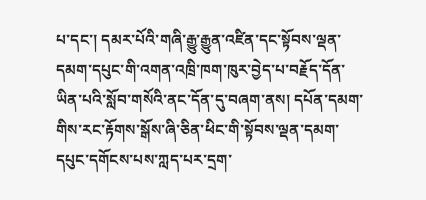པ་དང་། དམར་པོའི་གཞི་རྒྱུ་རྒྱུན་འཛིན་དང་སྟོབས་ལྡན་དམག་དཔུང་གི་འགན་འཁྲི་ཁག་ཁུར་བྱེད་པ་བརྗོད་དོན་ཡིན་པའི་སློབ་གསོའི་ནང་དོན་དུ་བཞག་ནས། དཔོན་དམག་གིས་རང་རྟོགས་སྒོས་ཞི་ཅིན་ཕིང་གི་སྟོབས་ལྡན་དམག་དཔུང་དགོངས་པས་ཀླད་པར་དྲག་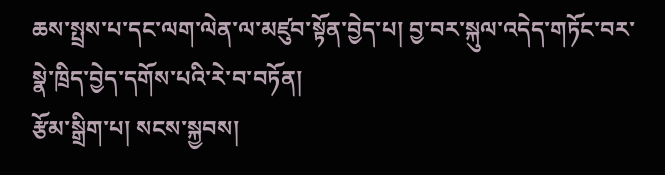ཆས་སྤྲས་པ་དང་ལག་ལེན་ལ་མཛུབ་སྟོན་བྱེད་པ། བྱ་བར་སྐུལ་འདེད་གཏོང་བར་སྣེ་ཁྲིད་བྱེད་དགོས་པའི་རེ་བ་བཏོན།
རྩོམ་སྒྲིག་པ། སངས་སྐྱབས།